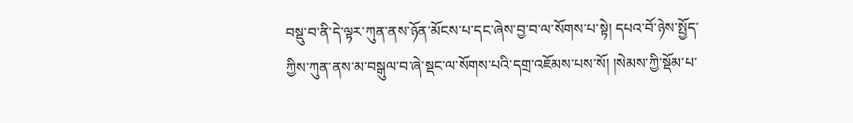བསྡུ་བ་ནི་དེ་ལྟར་ཀུན་ནས་ཉོན་མོངས་པ་དང་ཞེས་བྱ་བ་ལ་སོགས་པ་སྟེ། དཔའ་བོ་ཉེས་སྤྱོད་ཀྱིས་ཀུན་ནས་མ་བསྒུལ་བ་ཞེ་སྡང་ལ་སོགས་པའི་དགྲ་འཇོམས་པས་སོ། །སེམས་ཀྱི་སྡོམ་པ་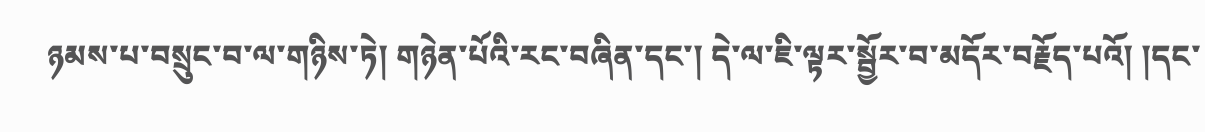ཉམས་པ་བསྲུང་བ་ལ་གཉིས་ཏེ། གཉེན་པོའི་རང་བཞིན་དང་། དེ་ལ་ཇི་ལྟར་སྦྱོར་བ་མདོར་བརྗོད་པའོ། །དང་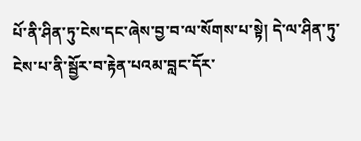པོ་ནི་ཤིན་ཏུ་ངེས་དང་ཞེས་བྱ་བ་ལ་སོགས་པ་སྟེ། དེ་ལ་ཤིན་ཏུ་ངེས་པ་ནི་སྦྱོར་བ་རྟེན་པའམ་བླང་དོར་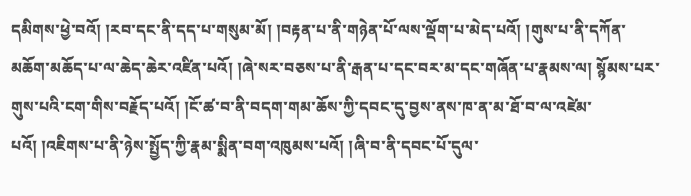དམིགས་ཕྱེ་བའོ། །རབ་དང་ནི་དད་པ་གསུམ་མོ། །བརྟན་པ་ནི་གཉེན་པོ་ལས་ལྡོག་པ་མེད་པའོ། །གུས་པ་ནི་དཀོན་མཆོག་མཆོད་པ་ལ་ཆེད་ཆེར་འཛིན་པའོ། །ཞེ་སར་བཅས་པ་ནི་རྒན་པ་དང་བར་མ་དང་གཞོན་པ་རྣམས་ལ། སྙོམས་པར་གུས་པའི་ངག་གིས་བརྗོད་པའོ། །ངོ་ཚ་བ་ནི་བདག་གམ་ཆོས་ཀྱི་དབང་དུ་བྱས་ནས་ཁ་ན་མ་ཐོ་བ་ལ་འཛེམ་པའོ། །འཇིགས་པ་ནི་ཉེས་སྤྱོད་ཀྱི་རྣམ་སྨིན་བག་འཁུམས་པའོ། །ཞི་བ་ནི་དབང་པོ་དུལ་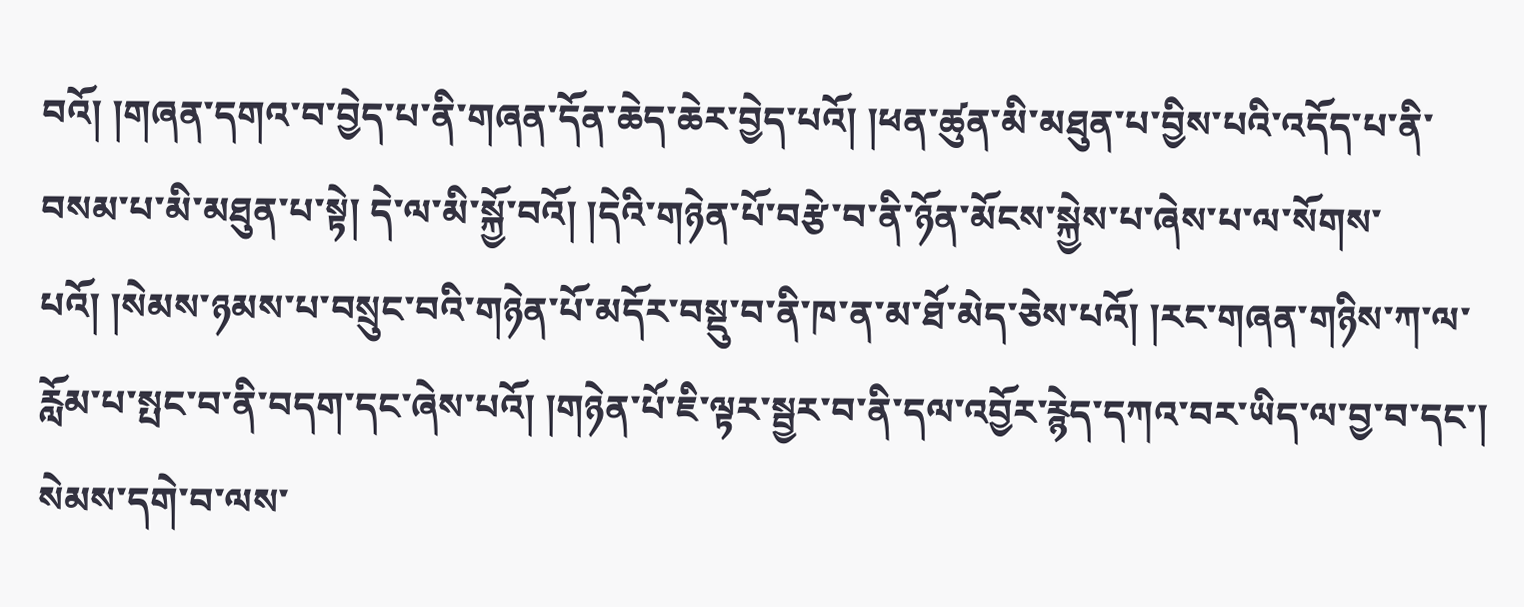བའོ། །གཞན་དགའ་བ་བྱེད་པ་ནི་གཞན་དོན་ཆེད་ཆེར་བྱེད་པའོ། །ཕན་ཚུན་མི་མཐུན་པ་བྱིས་པའི་འདོད་པ་ནི་བསམ་པ་མི་མཐུན་པ་སྟེ། དེ་ལ་མི་སྐྱོ་བའོ། །དེའི་གཉེན་པོ་བརྩེ་བ་ནི་ཉོན་མོངས་སྐྱེས་པ་ཞེས་པ་ལ་སོགས་པའོ། །སེམས་ཉམས་པ་བསྲུང་བའི་གཉེན་པོ་མདོར་བསྡུ་བ་ནི་ཁ་ན་མ་ཐོ་མེད་ཅེས་པའོ། །རང་གཞན་གཉིས་ཀ་ལ་རློམ་པ་སྤང་བ་ནི་བདག་དང་ཞེས་པའོ། །གཉེན་པོ་ཇི་ལྟར་སྦྱར་བ་ནི་དལ་འབྱོར་རྙེད་དཀའ་བར་ཡིད་ལ་བྱ་བ་དང་། སེམས་དགེ་བ་ལས་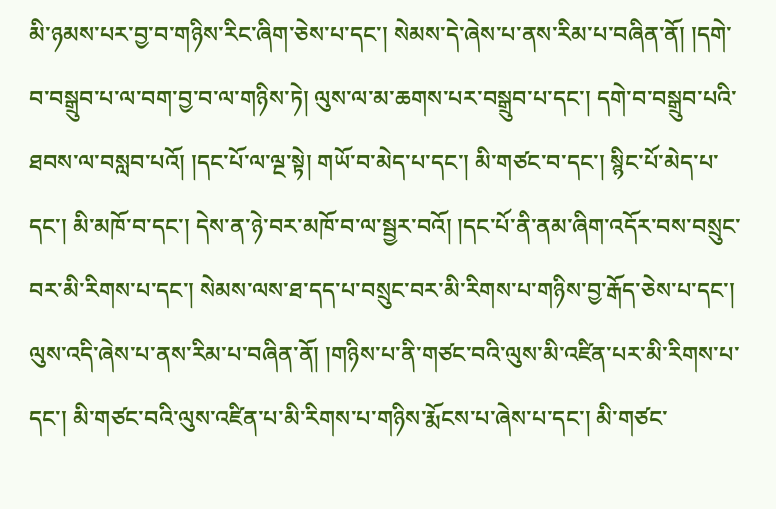མི་ཉམས་པར་བྱ་བ་གཉིས་རིང་ཞིག་ཅེས་པ་དང་། སེམས་དེ་ཞེས་པ་ནས་རིམ་པ་བཞིན་ནོ། །དགེ་བ་བསྒྲུབ་པ་ལ་བག་བྱ་བ་ལ་གཉིས་ཏེ། ལུས་ལ་མ་ཆགས་པར་བསྒྲུབ་པ་དང་། དགེ་བ་བསྒྲུབ་པའི་ཐབས་ལ་བསླབ་པའོ། །དང་པོ་ལ་ལྔ་སྟེ། གཡོ་བ་མེད་པ་དང་། མི་གཙང་བ་དང་། སྙིང་པོ་མེད་པ་དང་། མི་མཁོ་བ་དང་། དེས་ན་ཉེ་བར་མཁོ་བ་ལ་སྦྱར་བའོ། །དང་པོ་ནི་ནམ་ཞིག་འདོར་བས་བསྲུང་བར་མི་རིགས་པ་དང་། སེམས་ལས་ཐ་དད་པ་བསྲུང་བར་མི་རིགས་པ་གཉིས་བྱ་རྒོད་ཅེས་པ་དང་། ལུས་འདི་ཞེས་པ་ནས་རིམ་པ་བཞིན་ནོ། །གཉིས་པ་ནི་གཙང་བའི་ལུས་མི་འཛིན་པར་མི་རིགས་པ་དང་། མི་གཙང་བའི་ལུས་འཛིན་པ་མི་རིགས་པ་གཉིས་རྨོངས་པ་ཞེས་པ་དང་། མི་གཙང་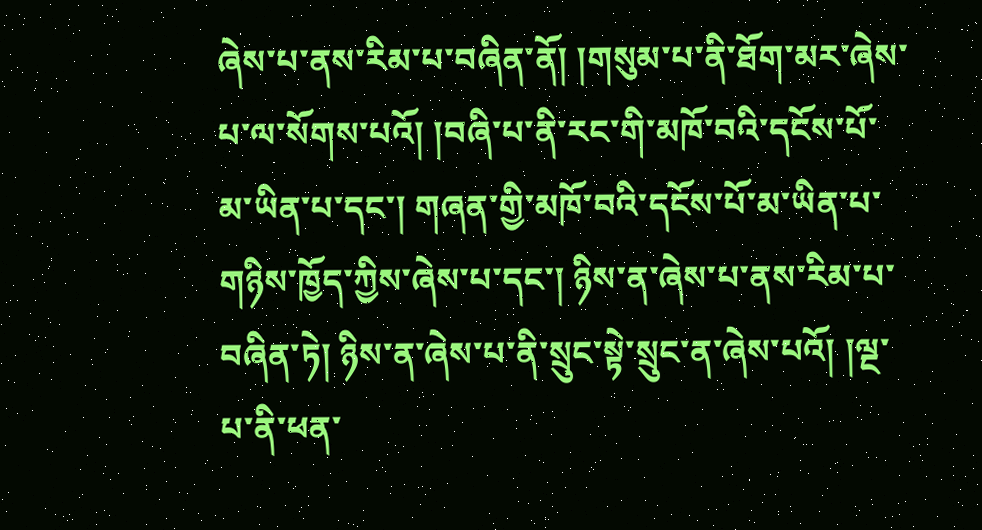ཞེས་པ་ནས་རིམ་པ་བཞིན་ནོ། །གསུམ་པ་ནི་ཐོག་མར་ཞེས་པ་ལ་སོགས་པའོ། །བཞི་པ་ནི་རང་གི་མཁོ་བའི་དངོས་པོ་མ་ཡིན་པ་དང་། གཞན་གྱི་མཁོ་བའི་དངོས་པོ་མ་ཡིན་པ་གཉིས་ཁྱོད་ཀྱིས་ཞེས་པ་དང་། ཉིས་ན་ཞེས་པ་ནས་རིམ་པ་བཞིན་ཏེ། ཉིས་ན་ཞེས་པ་ནི་སྲུང་སྟེ་སྲུང་ན་ཞེས་པའོ། །ལྔ་པ་ནི་ཕན་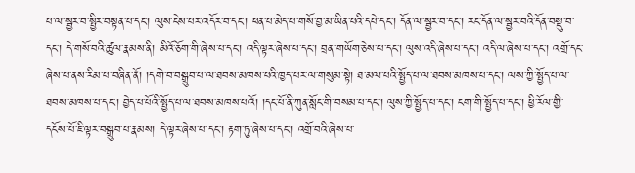པ་ལ་སྦྱར་བ་སྤྱིར་བསྟན་པ་དང་། ལུས་ངེས་པར་འདོར་བ་དང་། ཕན་པ་མེད་པ་གསོ་བྱ་མ་ཡིན་པའི་དཔེ་དང་། དོན་ལ་སྦྱར་བ་དང་། རང་དོན་ལ་སྦྱར་བའི་དོན་བསྡུ་བ་དང་། དེ་གསོ་བའི་ཚུལ་རྣམས་ནི། མིའོ་ཅོག་གི་ཞེས་པ་དང་། འདི་ལྟར་ཞེས་པ་དང་། བྲན་གཡོག་ཅེས་པ་དང་། ལུས་འདི་ཞེས་པ་དང་། འདི་ལ་ཞེས་པ་དང་། འགྲོ་དང་ཞེས་པ་ནས་རིམ་པ་བཞིན་ནོ། །དགེ་བ་བསྒྲུབ་པ་ལ་ཐབས་མཁས་པའི་ཁྱད་པར་ལ་གསུམ་སྟེ། ཐ་མལ་པའི་སྤྱོད་པ་ལ་ཐབས་མཁས་པ་དང་། ལས་ཀྱི་སྤྱོད་པ་ལ་ཐབས་མཁས་པ་དང་། བྱེད་པ་པོའི་སྤྱོད་པ་ལ་ཐབས་མཁས་པའོ། །དང་པོ་ནི་ཀུན་སློང་གི་བསམ་པ་དང་། ལུས་ཀྱི་སྤྱོད་པ་དང་། ངག་གི་སྤྱོད་པ་དང་། ཕྱི་རོལ་གྱི་དངོས་པོ་ཇི་ལྟར་བསྒྲུབ་པ་རྣམས། དེ་ལྟར་ཞེས་པ་དང་། རྟག་ཏུ་ཞེས་པ་དང་། འགྲོ་བའི་ཞེས་པ་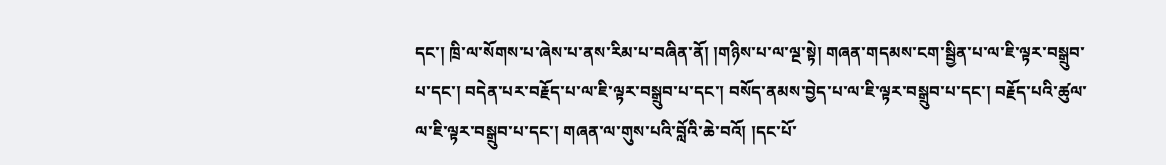དང་། ཁྲི་ལ་སོགས་པ་ཞེས་པ་ནས་རིམ་པ་བཞིན་ནོ། །གཉིས་པ་ལ་ལྔ་སྟེ། གཞན་གདམས་ངག་སྦྱིན་པ་ལ་ཇི་ལྟར་བསྒྲུབ་པ་དང་། བདེན་པར་བརྗོད་པ་ལ་ཇི་ལྟར་བསྒྲུབ་པ་དང་། བསོད་ནམས་བྱེད་པ་ལ་ཇི་ལྟར་བསྒྲུབ་པ་དང་། བརྗོད་པའི་ཚུལ་ལ་ཇི་ལྟར་བསྒྲུབ་པ་དང་། གཞན་ལ་གུས་པའི་བློའི་ཆེ་བའོ། །དང་པོ་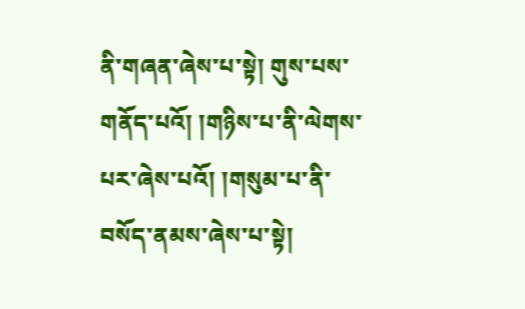ནི་གཞན་ཞེས་པ་སྟེ། གུས་པས་གནོད་པའོ། །གཉིས་པ་ནི་ལེགས་པར་ཞེས་པའོ། །གསུམ་པ་ནི་བསོད་ནམས་ཞེས་པ་སྟེ།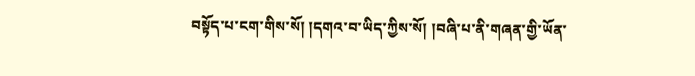བསྟོད་པ་ངག་གིས་སོ། །དགའ་བ་ཡིད་ཀྱིས་སོ། །བཞི་པ་ནི་གཞན་གྱི་ཡོན་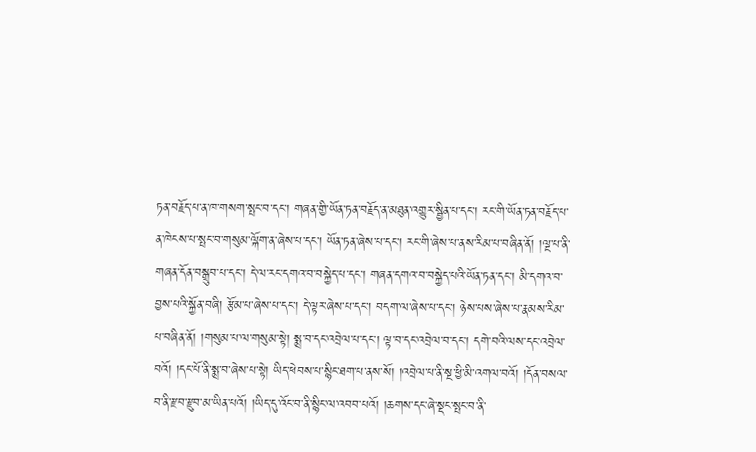ཏན་བརྗོད་པ་ན་ཁ་གསག་སྤང་བ་དང་། གཞན་གྱི་ཡོན་ཏན་བརྗོད་ན་མཐུན་འགྱུར་སྦྱིན་པ་དང་། རང་གི་ཡོན་ཏན་བརྗོད་པ་ན་ཁེངས་པ་སྤང་བ་གསུམ་ལྐོག་ན་ཞེས་པ་དང་། ཡོན་ཏན་ཞེས་པ་དང་། རང་གི་ཞེས་པ་ནས་རིམ་པ་བཞིན་ནོ། །ལྔ་པ་ནི་གཞན་དོན་བསྒྲུབ་པ་དང་། དེ་ལ་རང་དགའ་བ་བསྐྱེད་པ་དང་། གཞན་དགའ་བ་བསྐྱེད་པའི་ཡོན་ཏན་དང་། མི་དགའ་བ་བྱས་པའི་སྐྱོན་བཞི། རྩོམ་པ་ཞེས་པ་དང་། དེ་ལྟར་ཞེས་པ་དང་། བདག་ལ་ཞེས་པ་དང་། ཉེས་པས་ཞེས་པ་རྣམས་རིམ་པ་བཞིན་ནོ། །གསུམ་པ་ལ་གསུམ་སྟེ། སྨྲ་བ་དང་འབྲེལ་པ་དང་། ལྟ་བ་དང་འབྲེལ་བ་དང་། དགེ་བའི་ལས་དང་འབྲེལ་བའོ། །དང་པོ་ནི་སྨྲ་བ་ཞེས་པ་སྟེ། ཡིད་ཕེབས་པ་སྙིང་ཐག་པ་ནས་སོ། །འབྲེལ་པ་ནི་སྔ་ཕྱི་མི་འགལ་བའོ། །དོན་བསལ་བ་ནི་རྫབ་རྫུབ་མ་ཡིན་པའོ། །ཡིད་དུ་འོང་བ་ནི་སྙིང་ལ་འབབ་པའོ། །ཆགས་དང་ཞེ་སྡང་སྤང་བ་ནི་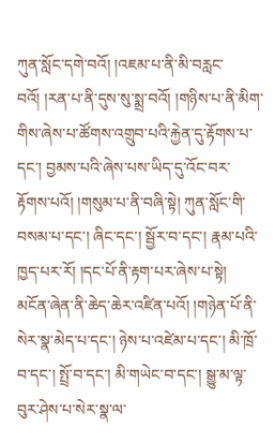ཀུན་སློང་དགེ་བའོ། །འཇམ་པ་ནི་མི་བརླང་བའོ། །རན་པ་ནི་དུས་སུ་སྨྲ་བའོ། །གཉིས་པ་ནི་མིག་གིས་ཞེས་པ་ཚོགས་འགྲུབ་པའི་རྐྱེན་དུ་རྟོགས་པ་དང་། བྱམས་པའི་ཞེས་པས་ཡིད་དུ་འོང་བར་རྟོགས་པའོ། །གསུམ་པ་ནི་བཞི་སྟེ། ཀུན་སློང་གི་བསམ་པ་དང་། ཞིང་དང་། སྦྱོར་བ་དང་། རྣམ་པའི་ཁྱད་པར་རོ། །དང་པོ་ནི་རྟག་པར་ཞེས་པ་སྟེ། མངོན་ཞེན་ནི་ཆེད་ཆེར་འཛིན་པའོ། །གཉེན་པོ་ནི་སེར་སྣ་མེད་པ་དང་། ཉེས་པ་འཛེམ་པ་དང་། མི་ཁྲོ་བ་དང་། སྤྲོ་བ་དང་། མི་གཡེང་བ་དང་། སྒྱུ་མ་ལྟ་བུར་ཤེས་པ་སེར་སྣ་ལ་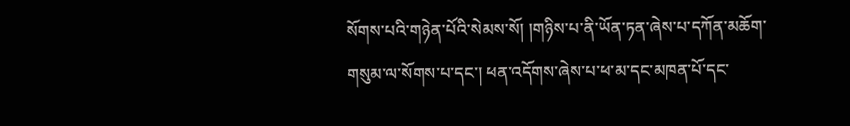སོགས་པའི་གཉེན་པོའི་སེམས་སོ། །གཉིས་པ་ནི་ཡོན་ཏན་ཞེས་པ་དཀོན་མཆོག་གསུམ་ལ་སོགས་པ་དང་། ཕན་འདོགས་ཞེས་པ་ཕ་མ་དང་མཁན་པོ་དང་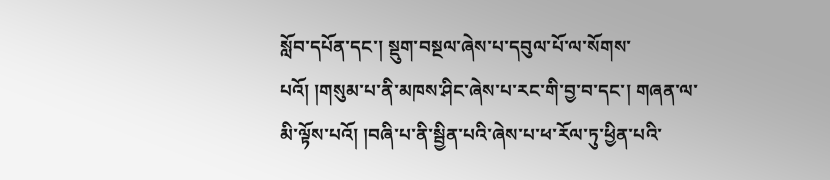སློབ་དཔོན་དང་། སྡུག་བསྔལ་ཞེས་པ་དབུལ་པོ་ལ་སོགས་པའོ། །གསུམ་པ་ནི་མཁས་ཤིང་ཞེས་པ་རང་གི་བྱ་བ་དང་། གཞན་ལ་མི་ལྟོས་པའོ། །བཞི་པ་ནི་སྦྱིན་པའི་ཞེས་པ་ཕ་རོལ་ཏུ་ཕྱིན་པའི་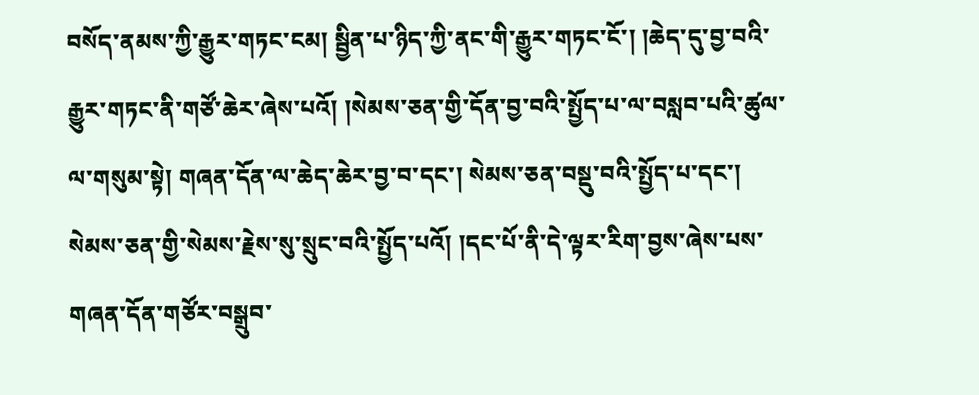བསོད་ནམས་ཀྱི་རྒྱུར་གཏང་ངམ། སྦྱིན་པ་ཉིད་ཀྱི་ནང་གི་རྒྱུར་གཏང་ངོ་། །ཆེད་དུ་བྱ་བའི་རྒྱུར་གཏང་ནི་གཙོ་ཆེར་ཞེས་པའོ། །སེམས་ཅན་གྱི་དོན་བྱ་བའི་སྤྱོད་པ་ལ་བསླབ་པའི་ཚུལ་ལ་གསུམ་སྟེ། གཞན་དོན་ལ་ཆེད་ཆེར་བྱ་བ་དང་། སེམས་ཅན་བསྡུ་བའི་སྤྱོད་པ་དང་། སེམས་ཅན་གྱི་སེམས་རྗེས་སུ་སྲུང་བའི་སྤྱོད་པའོ། །དང་པོ་ནི་དེ་ལྟར་རིག་བྱས་ཞེས་པས་གཞན་དོན་གཙོར་བསྒྲུབ་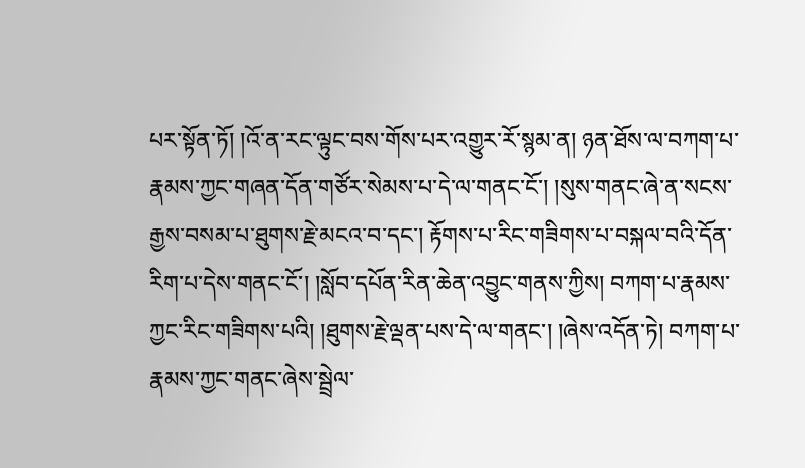པར་སྟོན་ཏོ། །འོ་ན་རང་ལྟུང་བས་གོས་པར་འགྱུར་རོ་སྙམ་ན། ཉན་ཐོས་ལ་བཀག་པ་རྣམས་ཀྱང་གཞན་དོན་གཙོར་སེམས་པ་དེ་ལ་གནང་ངོ་། །སུས་གནང་ཞེ་ན་སངས་རྒྱས་བསམ་པ་ཐུགས་རྗེ་མངའ་བ་དང་། རྟོགས་པ་རིང་གཟིགས་པ་བསྐལ་བའི་དོན་རིག་པ་དེས་གནང་ངོ་། །སློབ་དཔོན་རིན་ཆེན་འབྱུང་གནས་ཀྱིས། བཀག་པ་རྣམས་ཀྱང་རིང་གཟིགས་པའི། །ཐུགས་རྗེ་ལྡན་པས་དེ་ལ་གནང་། །ཞེས་འདོན་ཏེ། བཀག་པ་རྣམས་ཀྱང་གནང་ཞེས་སྦྲེལ་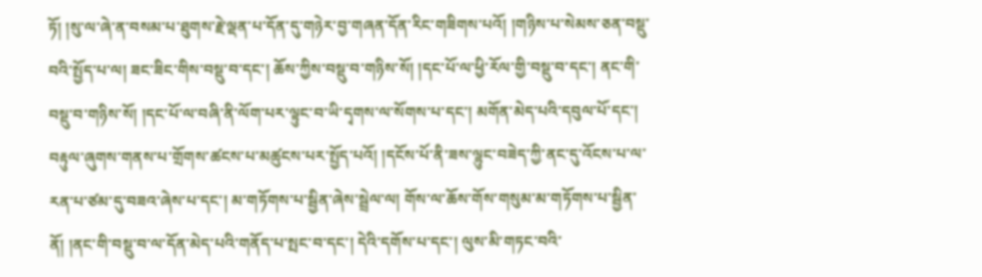ཏོ། །སུ་ལ་ཞེ་ན་བསམ་པ་ཐུགས་རྗེ་ལྡན་པ་དོན་དུ་གཉེར་བྱ་གཞན་དོན་རིང་གཟིགས་པའོ། །གཉིས་པ་སེམས་ཅན་བསྡུ་བའི་སྤྱོད་པ་ལ། ཟང་ཟིང་གིས་བསྡུ་བ་དང་། ཆོས་ཀྱིས་བསྡུ་བ་གཉིས་སོ། །དང་པོ་ལ་ཕྱི་རོལ་གྱི་བསྡུ་བ་དང་། ནང་གི་བསྡུ་བ་གཉིས་སོ། །དང་པོ་ལ་བཞི་ནི་ལོག་པར་ལྟུང་བ་ཡི་དྭགས་ལ་སོགས་པ་དང་། མགོན་མེད་པའི་དབུལ་པོ་དང་། བརྟུལ་ཞུགས་གནས་པ་གྲོགས་ཚངས་པ་མཚུངས་པར་སྤྱོད་པའོ། །དངོས་པོ་ནི་ཟས་ལྷུང་བཟེད་ཀྱི་ནང་དུ་འོངས་པ་ལ་རན་པ་ཙམ་དུ་བཟའ་ཞེས་པ་དང་། མ་གཏོགས་པ་སྦྱིན་ཞེས་སྦྲེལ་ལ། གོས་ལ་ཆོས་གོས་གསུམ་མ་གཏོགས་པ་སྦྱིན་ནོ། །ནང་གི་བསྡུ་བ་ལ་དོན་མེད་པའི་གནོད་པ་སྤང་བ་དང་། དེའི་དགོས་པ་དང་། ལུས་མི་གཏང་བའི་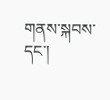གནས་སྐབས་དང་།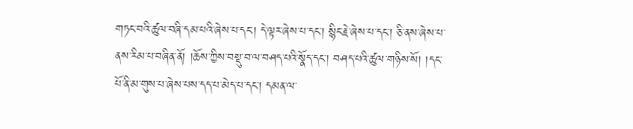གཏང་བའི་ཚུལ་བཞི་དམ་པའི་ཞེས་པ་དང་། དེ་ལྟར་ཞེས་པ་དང་། སྙིང་རྗེ་ཞེས་པ་དང་། ཅི་ནས་ཞེས་པ་ནས་རིམ་པ་བཞིན་ནོ། །ཆོས་ཀྱིས་བསྡུ་བ་ལ་བཤད་པའི་སྣོད་དང་། བཤད་པའི་ཚུལ་གཉིས་སོ། །དང་པོ་ནི་མ་གུས་པ་ཞེས་པས་དད་པ་མེད་པ་དང་། དམན་ལ་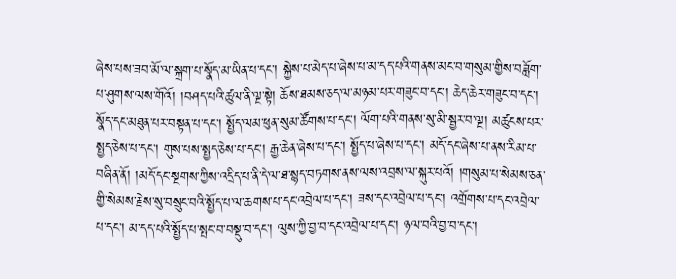ཞེས་པས་ཟབ་མོ་ལ་སྐྲག་པ་སྣོད་མ་ཡིན་པ་དང་། སྐྱེས་པ་མེད་པ་ཞེས་པ་མ་དད་པའི་གནས་མང་བ་གསུམ་གྱིས་བཟློག་པ་ཤུགས་ལས་གོའོ། །བཤད་པའི་ཚུལ་ནི་ལྔ་སྟེ། ཆོས་ཐམས་ཅད་ལ་མཉམ་པར་གཟུང་བ་དང་། ཆེད་ཆེར་གཟུང་བ་དང་། སྣོད་དང་མཐུན་པར་བསྟན་པ་དང་། སྤྱོད་ལམ་ཕུན་སུམ་ཚོགས་པ་དང་། ལོག་པའི་གནས་སུ་མི་སྦྱར་བ་ལྔ། མཚུངས་པར་སྤྱད་ཅེས་པ་དང་། གུས་པས་སྤྱད་ཅེས་པ་དང་། རྒྱ་ཆེན་ཞེས་པ་དང་། སྤྱོད་པ་ཞེས་པ་དང་། མདོ་དང་ཞེས་པ་ནས་རིམ་པ་བཞིན་ནོ། །མདོ་དང་སྔགས་ཀྱིས་འདྲིད་པ་ནི་དེ་ལ་ཐ་སྙད་བཏགས་ནས་ལས་འབྲས་ལ་སྐུར་པའོ། །གསུམ་པ་སེམས་ཅན་གྱི་སེམས་རྗེས་སུ་བསྲུང་བའི་སྤྱོད་པ་ལ་ཆགས་པ་དང་འབྲེལ་པ་དང་། ཟས་དང་འབྲེལ་པ་དང་། འགྲོགས་པ་དང་འབྲེལ་པ་དང་། མ་དད་པའི་སྤྱོད་པ་སྤང་བ་བསྡུ་བ་དང་། ལུས་ཀྱི་བྱ་བ་དང་འབྲེལ་པ་དང་། ཉལ་བའི་བྱ་བ་དང་།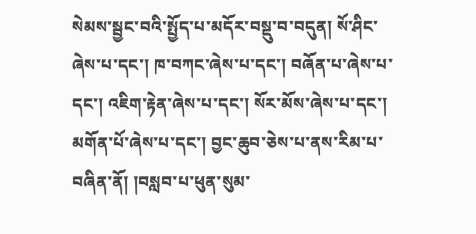སེམས་སྦྱང་བའི་སྤྱོད་པ་མདོར་བསྡུ་བ་བདུན། སོ་ཤིང་ཞེས་པ་དང་། ཁ་བཀང་ཞེས་པ་དང་། བཞོན་པ་ཞེས་པ་དང་། འཇིག་རྟེན་ཞེས་པ་དང་། སོར་མོས་ཞེས་པ་དང་། མགོན་པོ་ཞེས་པ་དང་། བྱང་ཆུབ་ཅེས་པ་ནས་རིམ་པ་བཞིན་ནོ། །བསླབ་པ་ཕུན་སུམ་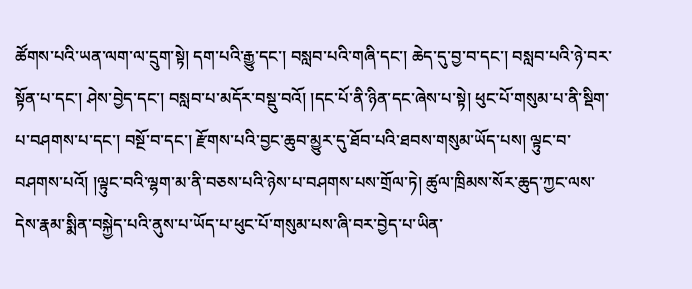ཚོགས་པའི་ཡན་ལག་ལ་དྲུག་སྟེ། དག་པའི་རྒྱུ་དང་། བསླབ་པའི་གཞི་དང་། ཆེད་དུ་བྱ་བ་དང་། བསླབ་པའི་ཉེ་བར་སྟོན་པ་དང་། ཤེས་བྱེད་དང་། བསླབ་པ་མདོར་བསྡུ་བའོ། །དང་པོ་ནི་ཉིན་དང་ཞེས་པ་སྟེ། ཕུང་པོ་གསུམ་པ་ནི་སྡིག་པ་བཤགས་པ་དང་། བསྔོ་བ་དང་། རྫོགས་པའི་བྱང་ཆུབ་མྱུར་དུ་ཐོབ་པའི་ཐབས་གསུམ་ཡོད་པས། ལྟུང་བ་བཤགས་པའོ། །ལྟུང་བའི་ལྷག་མ་ནི་བཅས་པའི་ཉེས་པ་བཤགས་པས་གྲོལ་ཏེ། ཚུལ་ཁྲིམས་སོར་ཆུད་ཀྱང་ལས་དེས་རྣམ་སྨིན་བསྐྱེད་པའི་ནུས་པ་ཡོད་པ་ཕུང་པོ་གསུམ་པས་ཞི་བར་བྱེད་པ་ཡིན་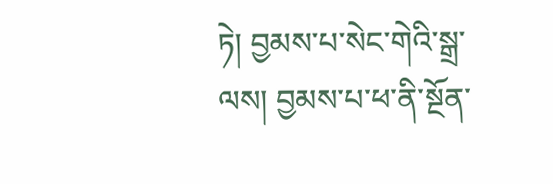ཏེ། བྱམས་པ་སེང་གེའི་སྒྲ་ལས། བྱམས་པ་ཕ་ནི་སྔོན་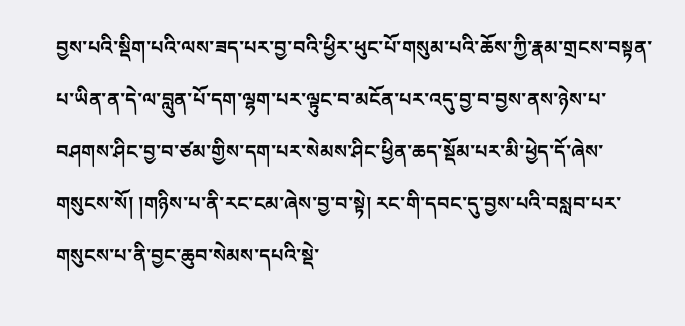བྱས་པའི་སྡིག་པའི་ལས་ཟད་པར་བྱ་བའི་ཕྱིར་ཕུང་པོ་གསུམ་པའི་ཆོས་ཀྱི་རྣམ་གྲངས་བསྟན་པ་ཡིན་ན་དེ་ལ་བླུན་པོ་དག་ལྷག་པར་ལྟུང་བ་མངོན་པར་འདུ་བྱ་བ་བྱས་ནས་ཉེས་པ་བཤགས་ཤིང་བྱ་བ་ཙམ་གྱིས་དག་པར་སེམས་ཤིང་ཕྱིན་ཆད་སྡོམ་པར་མི་ཕྱེད་དོ་ཞེས་གསུངས་སོ། །གཉིས་པ་ནི་རང་ངམ་ཞེས་བྱ་བ་སྟེ། རང་གི་དབང་དུ་བྱས་པའི་བསླབ་པར་གསུངས་པ་ནི་བྱང་ཆུབ་སེམས་དཔའི་སྡེ་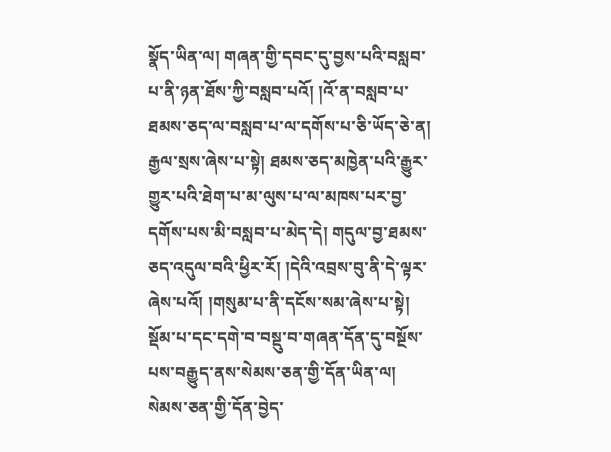སྣོད་ཡིན་ལ། གཞན་གྱི་དབང་དུ་བྱས་པའི་བསླབ་པ་ནི་ཉན་ཐོས་ཀྱི་བསླབ་པའོ། །འོ་ན་བསླབ་པ་ཐམས་ཅད་ལ་བསླབ་པ་ལ་དགོས་པ་ཅི་ཡོད་ཅེ་ན། རྒྱལ་སྲས་ཞེས་པ་སྟེ། ཐམས་ཅད་མཁྱེན་པའི་རྒྱུར་གྱུར་པའི་ཐེག་པ་མ་ལུས་པ་ལ་མཁས་པར་བྱ་དགོས་པས་མི་བསླབ་པ་མེད་དེ། གདུལ་བྱ་ཐམས་ཅད་འདུལ་བའི་ཕྱིར་རོ། །དེའི་འབྲས་བུ་ནི་དེ་ལྟར་ཞེས་པའོ། །གསུམ་པ་ནི་དངོས་སམ་ཞེས་པ་སྟེ། སྡོམ་པ་དང་དགེ་བ་བསྡུ་བ་གཞན་དོན་དུ་བསྔོས་པས་བརྒྱུད་ནས་སེམས་ཅན་གྱི་དོན་ཡིན་ལ། སེམས་ཅན་གྱི་དོན་བྱེད་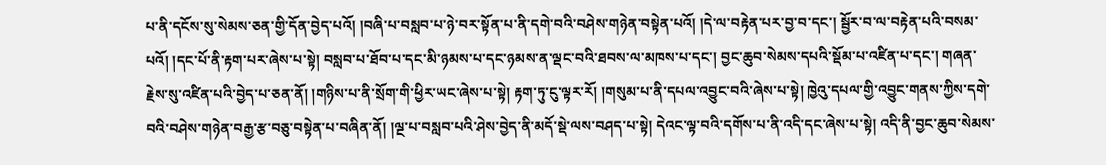པ་ནི་དངོས་སུ་སེམས་ཅན་གྱི་དོན་བྱེད་པའོ། །བཞི་པ་བསླབ་པ་ཉེ་བར་སྟོན་པ་ནི་དགེ་བའི་བཤེས་གཉེན་བསྟེན་པའོ། །དེ་ལ་བརྟེན་པར་བྱ་བ་དང་། སྦྱོར་བ་ལ་བརྟེན་པའི་བསམ་པའོ། །དང་པོ་ནི་རྟག་པར་ཞེས་པ་སྟེ། བསླབ་པ་ཐོབ་པ་དང་མི་ཉམས་པ་དང་ཉམས་ན་ལྡང་བའི་ཐབས་ལ་མཁས་པ་དང་། བྱང་ཆུབ་སེམས་དཔའི་སྡོམ་པ་འཛིན་པ་དང་། གཞན་རྗེས་སུ་འཛིན་པའི་བྱེད་པ་ཅན་ནོ། །གཉིས་པ་ནི་སྲོག་གི་ཕྱིར་ཡང་ཞེས་པ་སྟེ། རྟག་ཏུ་ངུ་ལྟར་རོ། །གསུམ་པ་ནི་དཔལ་འབྱུང་བའི་ཞེས་པ་སྟེ། ཁྱེའུ་དཔལ་གྱི་འབྱུང་གནས་ཀྱིས་དགེ་བའི་བཤེས་གཉེན་བརྒྱ་རྩ་བཅུ་བསྟེན་པ་བཞིན་ནོ། །ལྔ་པ་བསླབ་པའི་ཤེས་བྱེད་ནི་མདོ་སྡེ་ལས་བཤད་པ་སྟེ། དེའང་ལྟ་བའི་དགོས་པ་ནི་འདི་དང་ཞེས་པ་སྟེ། འདི་ནི་བྱང་ཆུབ་སེམས་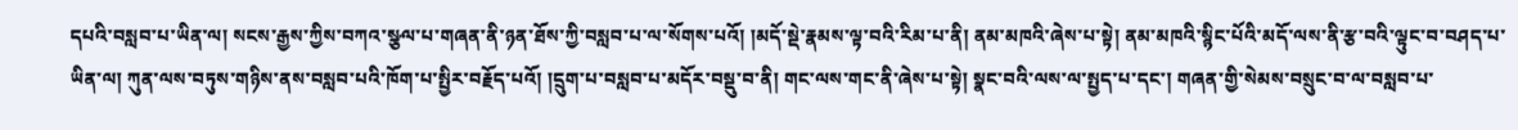དཔའི་བསླབ་པ་ཡིན་ལ། སངས་རྒྱས་ཀྱིས་བཀའ་སྩལ་པ་གཞན་ནི་ཉན་ཐོས་ཀྱི་བསླབ་པ་ལ་སོགས་པའོ། །མདོ་སྡེ་རྣམས་ལྟ་བའི་རིམ་པ་ནི། ནམ་མཁའི་ཞེས་པ་སྟེ། ནམ་མཁའི་སྙིང་པོའི་མདོ་ལས་ནི་རྩ་བའི་ལྟུང་བ་བཤད་པ་ཡིན་ལ། ཀུན་ལས་བཏུས་གཉིས་ནས་བསླབ་པའི་ཁོག་པ་སྤྱིར་བརྗོད་པའོ། །དྲུག་པ་བསླབ་པ་མདོར་བསྡུ་བ་ནི། གང་ལས་གང་ནི་ཞེས་པ་སྟེ། སྣང་བའི་ལས་ལ་སྤྱད་པ་དང་། གཞན་གྱི་སེམས་བསྲུང་བ་ལ་བསླབ་པ་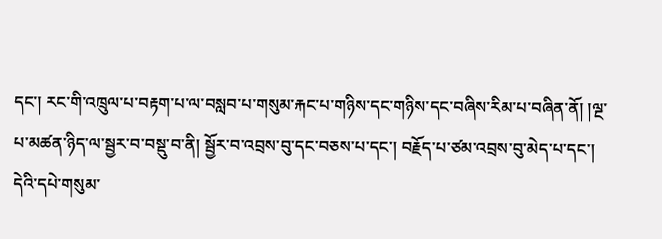དང་། རང་གི་འཁྲུལ་པ་བརྟག་པ་ལ་བསླབ་པ་གསུམ་རྐང་པ་གཉིས་དང་གཉིས་དང་བཞིས་རིམ་པ་བཞིན་ནོ། །ལྔ་པ་མཚན་ཉིད་ལ་སྦྱར་བ་བསྡུ་བ་ནི། སྦྱོར་བ་འབྲས་བུ་དང་བཅས་པ་དང་། བརྗོད་པ་ཙམ་འབྲས་བུ་མེད་པ་དང་། དེའི་དཔེ་གསུམ་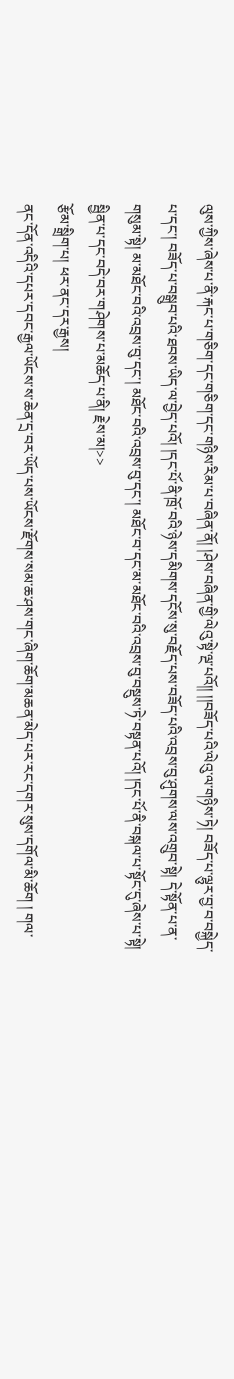ལུས་ཀྱིས་ཞེས་པ་ནི་རྐང་པ་གཅིག་དང་གཅིག་དང་གཉིས་རིམ་པ་བཞིན་ནོ། །ཤེས་བཞིན་གྱི་ལེའུ་སྟེ་ལྔ་པའོ།། །།བཟོད་པའི་ལེའུ་ལ་གཉིས་ཏེ། བཟོད་པ་ལྷུར་བྱ་བ་བསྐྱེད་པ་དང་། བཟོད་པ་བསྒྲུབ་པའི་ཐབས་ཡིད་ལ་བྱེད་པའོ། །དང་པོ་ནི་ཁྲོ་བའི་ཉེས་དམིགས་དངོས་སུ་བརྗོད་པས་བཟོད་པའི་འབྲས་བུ་ཤུགས་ལས་འགྲུབ་སྟེ། དེ་སྟོན་པ་ན་གསུམ་སྟེ། མ་མཐོང་བའི་འབྲས་བུ་དང་། མཐོང་བའི་འབྲས་བུ་དང་། མཐོང་བ་དང་མ་མཐོང་བའི་འབྲས་བུ་བསྡུས་ཏེ་བསྟན་པའོ། །དང་པོ་ནི་བསྐལ་པ་སྟོང་དུ་ཞེས་པ་སྟེ། སྦྱིན་པ་དང་བདེ་བར་གཤེགས་པ་མཆོད་པ་ནི། རྗེས་མ།>>
རྩོམ་སྒྲིག་པ། ཕར་ནང་དར་རྒྱས།
ནང་དོན་འདིའི་དཔར་དབང་རྒྱལ་ཡོངས་ས་ཆེན་དྲ་བར་ཡོད་པས་ཡོངས་རྫོགས་སམ་ཆ་ཤས་གང་ཞིག་ཆོག་མཆན་མེད་པར་རང་དགར་སུས་དགོལ་མི་ཆོག ། གལ་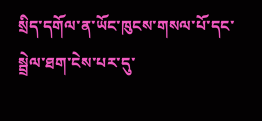སྲིད་དགོལ་ན་ཡོང་ཁུངས་གསལ་པོ་དང་སྦྲེལ་ཐག་ངེས་པར་དུ་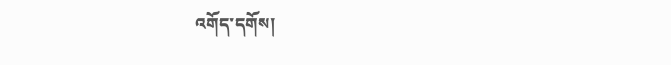འགོད་དགོས།